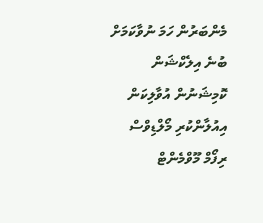މެންބަރުން ހަމަ ނުވާކަމަށް ބުނެ އިލެކްޝަން ކޮމިޝަނުން އުވާލިކަން އިއުލާންކުރި މޯލްޑިވްސް ރިފޯމް މޫވްމެންޓް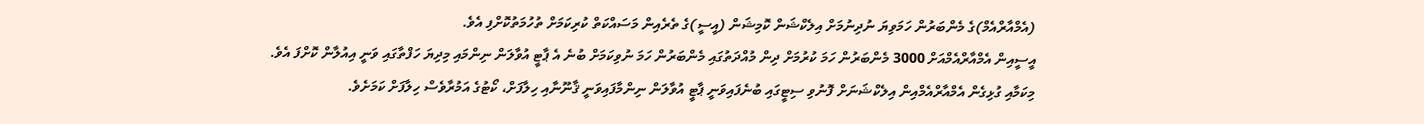(އެމްއާރްއެމް)ގެ މެންބަރުން ހަމަވިޔަ ނުދިނުމަށް އިލެކްޝަން ކޮމިޝަން (އީސީ)ގެ ތެރެއިން މަސައްކަތް ކުރިކަމަށް ތުހުމަތުކޮށްފި އެވެ.
އީސީއިން އެމްއާރްއެމްއަށް 3000 މެންބަރުން ހަމަ ކުރުމަށް ދިން މުއްދަތުގައި މެންބަރުން ހަމަ ނުވިކަމަށް ބުނެ އެ ޕާޓީ އުވާލަން ނިންމައި މިދިޔަ ހަފްތާގައި ވަނީ އިއުލާން ކޮށްފަ އެވެ.
މިކަމާއި ގުޅިގެން އެމްއާރްއެމްއިން އިލެކްޝަނަށް ފޮނުވި ސިޓީގައި ބުނެފައިވަނީ ޕާޓީ އުވާލަން ނިންމާފައިވަނީ ޤާނޫނާއި ހިލާފަށް، ކޯޓުގެ އަމުރާވެސް ހިލާފަށް ކަމަށެވެ.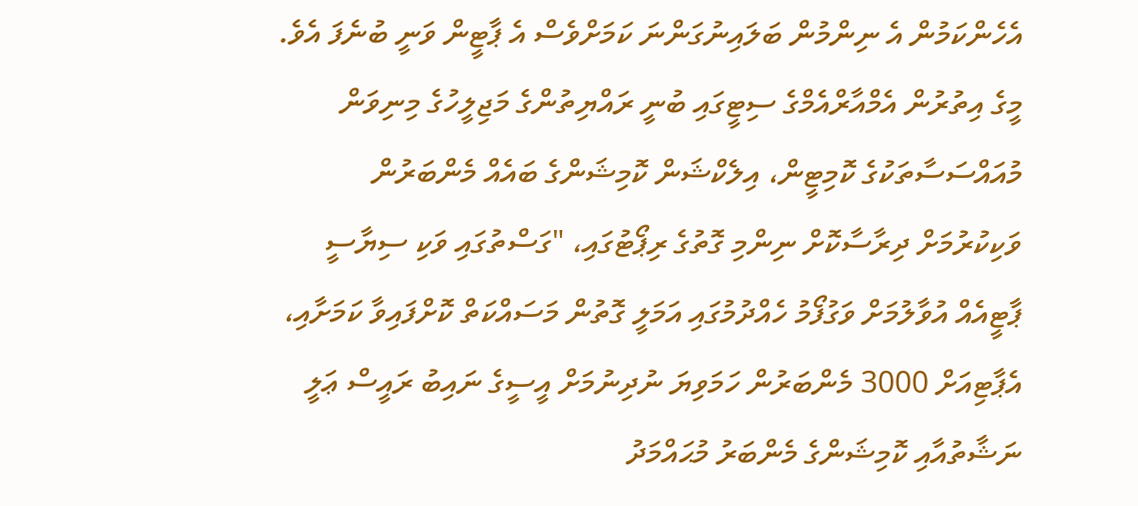އެހެންކަމުން އެ ނިންމުން ބަލައިނުގަންނަ ކަމަށްވެސް އެ ޕާޓީން ވަނީ ބުނެފަ އެވެ.
މީގެ އިތުރުން އެމްއާރްއެމްގެ ސިޓީގައި ބުނީ ރައްޔިތުންގެ މަޖިލީހުގެ މިނިވަން މުއައްސަސާތަކުގެ ކޮމިޓީން، އިލެކްޝަން ކޮމިޝަންގެ ބައެއް މެންބަރުން ވަކިކުރުމަށް ދިރާސާކޮށް ނިންމި ގޮތުގެ ރިޕޯޓުގައި، "ގަސްތުގައި ވަކި ސިޔާސީ ޕާޓީއެއް އުވާލުމަށް ވަގުފޯމު ހެއްދުމުގައި އަމަލީ ގޮތުން މަސައްކަތް ކޮށްފައިވާ ކަމަށާއި، އެޕާޓިއަށް 3000 މެންބަރުން ހަމަވިޔަ ނުދިނުމަށް އީސީގެ ނައިބު ރައީސް ޢަލީ ނަޝާތުއާއި ކޮމިޝަންގެ މެންބަރު މުޙައްމަދު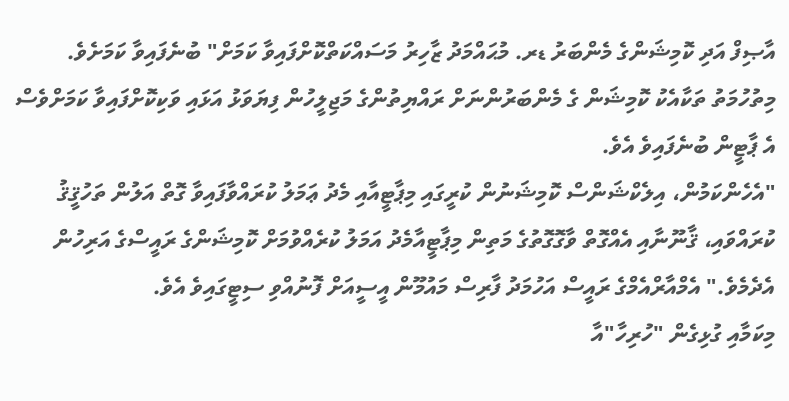އާޞިފް އަދި ކޮމިޝަންގެ މެންބަރު ޑރ. މުޙައްމަދު ޒާހިރު މަސައްކަތްކޮށްފައިވާ ކަމަށް" ބުނެފައިވާ ކަމަށެވެ. މިތުހުމަތު ތަކާއެކު ކޮމިޝަން ގެ މެންބަރުންނަށް ރައްޔިތުންގެ މަޖިލީހުން ފިޔަވަޅު އަޅައި ވަކިކޮށްފައިވާ ކަމަށްވެސް އެ ޕާޓީން ބުނެފައިވެ އެވެ.
"އެހެންކަމުން، އިލެކްޝަންސް ކޮމިޝަނުން ކުރީގައި މިޕާޓީއާއި މެދު ޢަމަލު ކުރައްވާފައިވާ ގޮތް އަލުން ތަހުޤީޤު ކުރައްވައި، ޤާނޫނާއި އެއްގޮތް ވާގޮގޮތުގެ މަތިން މިޕާޓީއާމެދު އަމަލު ކުރެއްވުމަށް ކޮމިޝަންގެ ރައީސްގެ އަރިހުން އެދެމެވެ." އެމްއާރްއެމްގެ ރައީސް އަހުމަދު ފާރިސް މައުމޫން އީސީއަށް ފޮނުއްވި ސިޓީގައިވެ އެވެ.
މިކަމާއި ގުޅިގެން "ހުރިހާ"އާ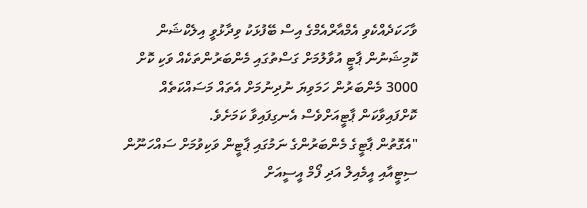ވާހަކަދެއްކެވި އެމްއާރްއެމްގެ އިސް ބޭފުޅަކު ވިދާޅުވީ އިލެކްޝަން ކޮމިޝަނުން ޕާޓީ އުވާލުމަށް ގަސްތުގައި މެންބަރުންތަކެއް ވަކި ކޮށް 3000 މެންބަރުން ހަމަވިޔަ ނުދިނުމަށް އެތައް މަސައްކަތެއް ކޮށްފައިވާކަން ޕާޓީއަށްވެސް އެނގިފައިވާ ކަމަށެވެ.
"އެގޮތުން ޕާޓީގެ މެންބަރުންގެ ނަމުގައި ޕާޓީން ވަކިވުމަށް ސައްހަނޫން ސިޓީއާއި އީމެއިލް އަދި ފޯމް އީސީއަށް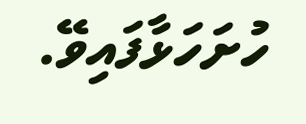ހުށަހަޅާފައިވޭ.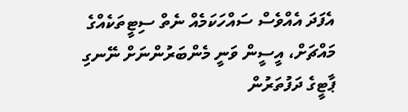އެފަދަ އެއްވެސް ސައްހަކަމެއް ނެތް ސިޓީތަކެއްގެ މައްޗަށް، އީސީން ވަނީ މެންބަރުންނަށް ނޭނގި ޕާޓީގެ ދަފުތަރުން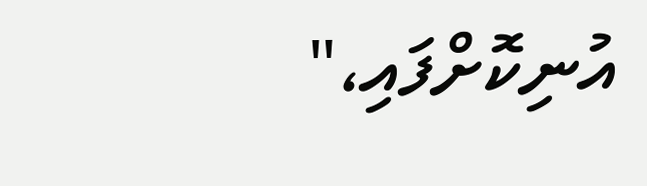އުނިކޮށްފައި،"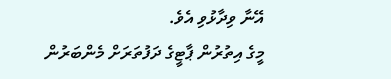އޭނާ ވިދާޅުވި އެވެ.
މީގެ އިތުރުން ޕާޓީގެ ދަފުތަރަށް މެންބަރުން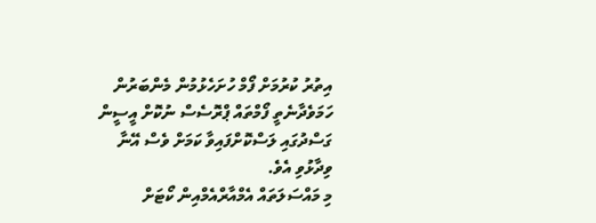އިތުރު ކުރުމަށް ފޯމް ހުށަހެޅުމުން މެންބަރުން ހަމަވެދާނެތީ ފޯމްތައް ޕްރޮސެސް ނުކޮށް އީސީން ގަސްދުގައި ލަސްކޮށްފައިވާ ކަމަށް ވެސް އޭނާ ވިދާޅުވި އެވެ.
މި މައްސަލަތައް އެމްއާރްއެމްއިން ކޯޓަށް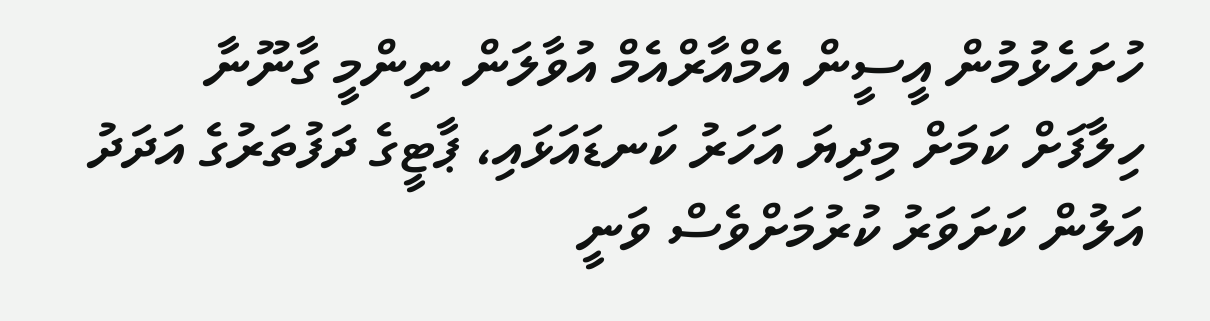ހުށަހެޅުމުން އީސީން އެމްއާރްއެމް އުވާލަން ނިންމީ ގާނޫނާ ހިލާފަށް ކަމަށް މިދިޔަ އަހަރު ކަނޑައަޅައި، ޕާޓީގެ ދަފުތަރުގެ އަދަދު އަލުން ކަށަވަރު ކުރުމަށްވެސް ވަނީ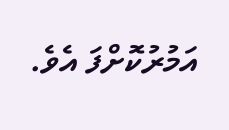އަމުރުކޮށްފަ އެވެ.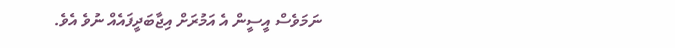ނަމަވެސް އީސީން އެ އަމުރަށް އިޖާބަދީފައެއް ނުވެ އެވެ.